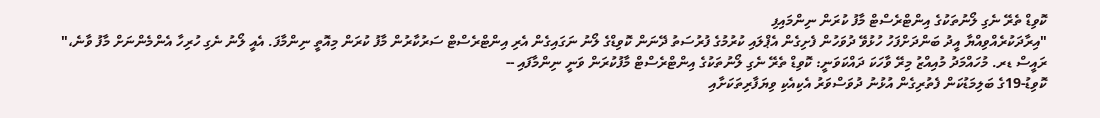ކޮވިޑް ތެރޭ ނެގި ލޯނުތަކުގެ އިންޓްރެސްޓް މާފު ކުރަން ނިންމައިފި
"އިރާދަކުރެއްވިއްޔާ އީދު ބަންދަށްފަހު ހުޅުވޭ ދުވަހުން ފެށިގެން އެޕްލައި ކުރުމުގެ ފުރުސަތު ދޭނަން ކޮވިޑްގެ ލޯނު ނަގައިގެން އެރި އިންޓްރެސްޓް ސަރުކާރުން މާފު ކުރަން މިއޮތީ ނިންމާފަ. އެއީ ލޯނު ނެގި ހުރިހާ އެންމެންނަށް މާފު ވާނެ،"
ރައީސް ޑރ. މުހައްމަދު މުއިއްޒު މިރޭ ވާހަކަ ދައްކަވަނީ: ކޮވިޑް ތެރޭ ނެގި ލޯނުތަކުގެ އިންޓްރެސްޓް މާފުކުރަން ވަނީ ނިންމާފައި --
ކޮވިޑު-19ގެ ބަލިމަޑުކަން ފެތުރިގެން އުޅުނު ދުވަސްވަރު އެކިއެކި ވިޔަފާރިތަކަށާއި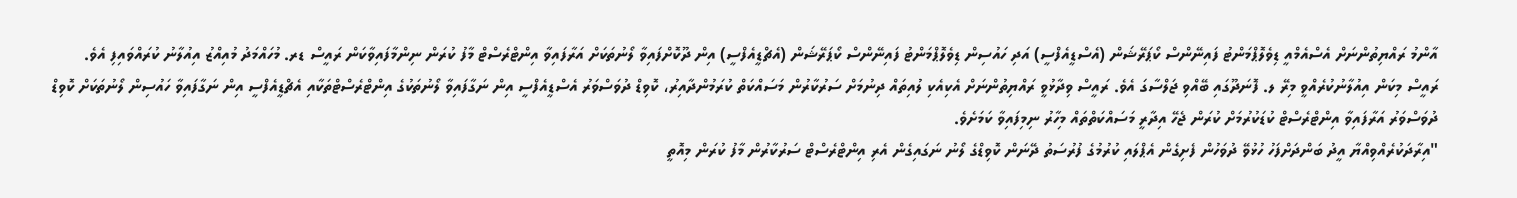އާންމު ރައްޔިތުންނަށް އެސްއެމްއީ ޑިވެލޮޕްމަންޓު ފައިނޭންސް ކޯޕަރޭޝަން (އެސްޑީއެފްސީ) އަދި ހައުސިން ޑިވެލޮޕްމަންޓު ފައިނޭންސް ކޯޕަރޭޝަން (އެޗްޑީއެފްސީ) އިން ދޫކޮށްފައިވާ ލޯނުތަކަށް އަރާފައިވާ އިންޓްރެސްޓް މާފު ކުރަން ނިންމާފައިވާކަން ރައީސް ޑރ. މުހައްމަދު މުއިއްޒު އިއުލާނު ކުރައްވައިފި އެވެ.
ރައީސް މިކަން އިއުލާނުކުރެއްވީ މިރޭ ލ. ފޮނަދޫގައި ބޭއްވި ޖަލްސާގަ އެވެ. ރައީސް ވިދާޅުވީ ރައްޔިތުންނަށް އެކިއެކި ލުއިތައް ދިނުމަށް ސަރުކާރުން މަސައްކަތް ކުރަމުންދާއިރު، ކޮވިޑް ދުވަސްވަރު އެސްޑީއެފްސީ އިން ނަގާފައިވާ ލޯނުތަކުގެ އިންޓްރެސްޓްތަކާއި އެޗްޑީއެފްސީ އިން ނަގާފައިވާ ހައުސިން ލޯނުތަކަށް ކޮވިޑް ދުވަސްވަރު އަރާފައިވާ އިންޓްރެސްޓް ކުޑަކުރުމަށް ކުރަން ޖެހޭ އިދާރީ މަސައްކަތްތައް މިހާރު ނިމިފައިވާ ކަމަށެވެ.
"އިރާދަކުރެއްވިއްޔާ އީދު ބަންދަށްފަހު ހުޅުވޭ ދުވަހުން ފެށިގެން އެޕްލައި ކުރުމުގެ ފުރުސަތު ދޭނަން ކޮވިޑްގެ ލޯނު ނަގައިގެން އެރި އިންޓްރެސްޓް ސަރުކާރުން މާފު ކުރަން މިއޮތީ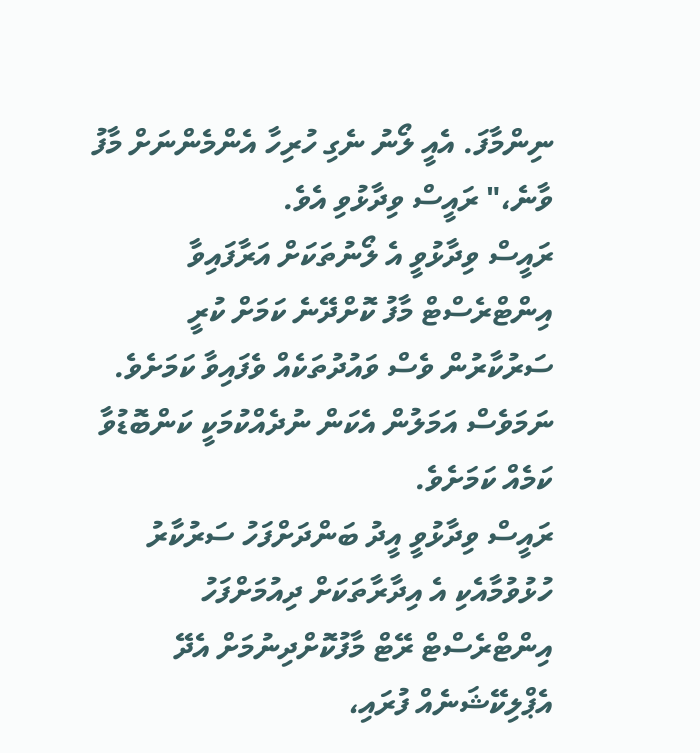ނިންމާފަ. އެއީ ލޯނު ނެގި ހުރިހާ އެންމެންނަށް މާފު ވާނެ،" ރައީސް ވިދާޅުވި އެވެ.
ރައީސް ވިދާޅުވީ އެ ލޯނުތަކަށް އަރާފައިވާ އިންޓްރެސްޓް މާފު ކޮށްދޭނެ ކަމަށް ކުރީ ސަރުކާރުން ވެސް ވައުދުތަކެއް ވެފައިވާ ކަމަށެވެ. ނަމަވެސް އަމަލުން އެކަން ނުދެއްކުމަކީ ކަންބޮޑުވާ ކަމެއް ކަމަށެވެ.
ރައީސް ވިދާޅުވީ އީދު ބަންދަށްފަހު ސަރުކާރު ހުޅުވުމާއެކި އެ އިދާރާތަކަށް ދިއުމަށްފަހު އިންޓްރެސްޓް ރޭޓް މާފުކޮށްދިނުމަށް އެދޭ އެޕްލިކޭޝަނެއް ފުރައި،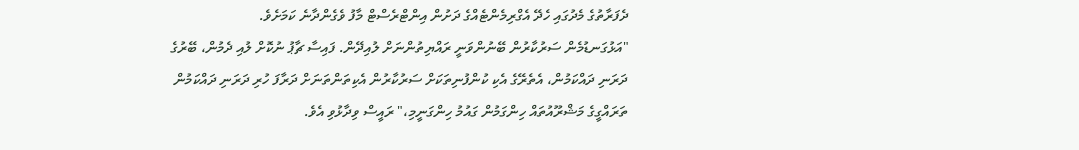ދެފަރާތުގެ މެދުގައި ހެދޭ އެގްރިމެންޓެއްގެ ދަށުން އިންޓްރެސްޓް މާފު ވެގެންދާނެ ކަމަށެވެ.
"އަޅުގަނޑުމެން ސަރުކާރުން ބޭނުންވަނީ ރައްޔިތުންނަށް ލުއިދޭން. ފައިސާ ޗާޕު ނުކޮށް ލުއި ދެމުން، ބޭރުގެ ދަރަނި ދައްކަމުން، އެތެރޭގެ އެކި ކުންފުނިތަކަށް ސަރުކާރުން އެކިތަންތަނަށް ދަރާފަ ހުރި ދަރަނި ދައްކަމުން ތަރައްގީގެ މަޝްރޫއުތައް ހިންގަމުން ގައުމު ހިންގަނީމި،" ރައީސް ވިދާޅުވި އެވެ.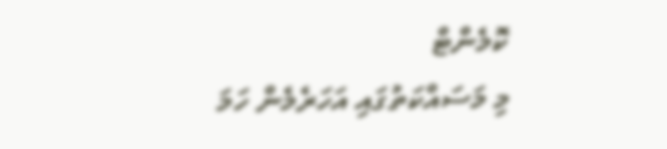ކޮމެންޓް
މި މަސައްކަތުގައި އަހަރެމެން ހަމަ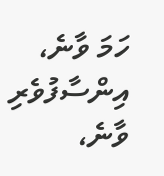ހަމަ ވާނެ، އިންސާފުވެރި ވާނެ،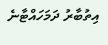އިތުބާރު ދަމަހައްޓާނެ